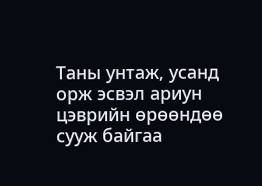Таны унтаж, усанд орж эсвэл ариун цэврийн өрөөндөө сууж байгаа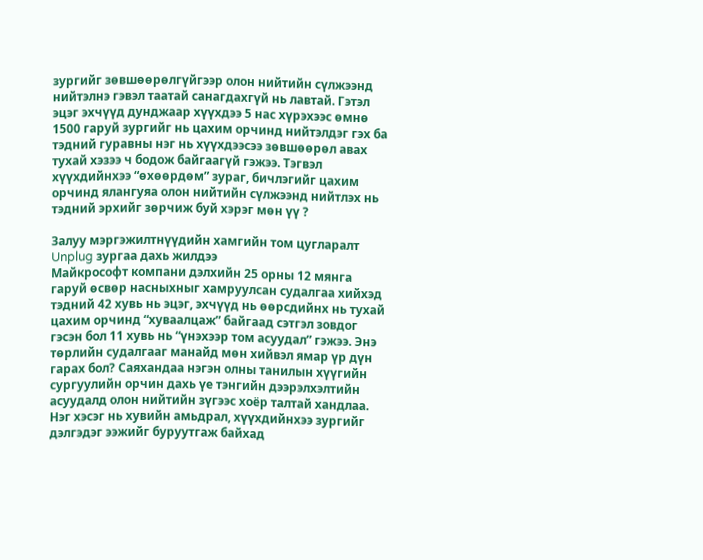зургийг зөвшөөрөлгүйгээр олон нийтийн сүлжээнд нийтэлнэ гэвэл таатай санагдахгүй нь лавтай. Гэтэл эцэг эхчүүд дунджаар хүүхдээ 5 нас хүрэхээс өмнө 1500 гаруй зургийг нь цахим орчинд нийтэлдэг гэх ба тэдний гуравны нэг нь хүүхдээсээ зөвшөөрөл авах тухай хэзээ ч бодож байгаагүй гэжээ. Тэгвэл хүүхдийнхээ “өхөөрдөм” зураг, бичлэгийг цахим орчинд ялангуяа олон нийтийн сүлжээнд нийтлэх нь тэдний эрхийг зөрчиж буй хэрэг мөн үү ?

Залуу мэргэжилтнүүдийн хамгийн том цугларалт Unplug зургаа дахь жилдээ
Майкрософт компани дэлхийн 25 орны 12 мянга гаруй өсвөр насныхныг хамруулсан судалгаа хийхэд тэдний 42 хувь нь эцэг, эхчүүд нь өөрсдийнх нь тухай цахим орчинд “хуваалцаж” байгаад сэтгэл зовдог гэсэн бол 11 хувь нь “үнэхээр том асуудал” гэжээ. Энэ төрлийн судалгааг манайд мөн хийвэл ямар үр дүн гарах бол? Саяхандаа нэгэн олны танилын хүүгийн сургуулийн орчин дахь үе тэнгийн дээрэлхэлтийн асуудалд олон нийтийн зүгээс хоёр талтай хандлаа. Нэг хэсэг нь хувийн амьдрал, хүүхдийнхээ зургийг дэлгэдэг ээжийг буруутгаж байхад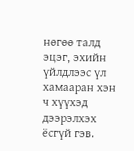нөгөө талд эцэг, эхийн үйлдлээс үл хамааран хэн ч хүүхэд дээрэлхэх ёсгүй гэв.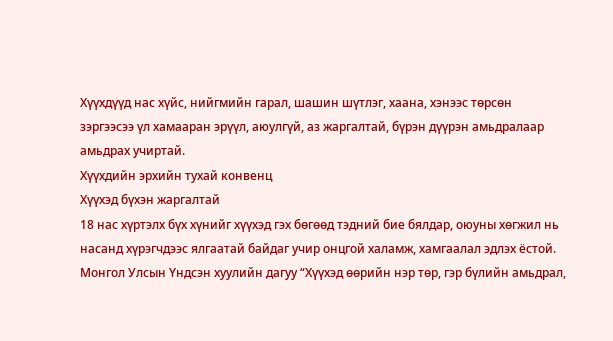Хүүхдүүд нас хүйс, нийгмийн гарал, шашин шүтлэг, хаана, хэнээс төрсөн зэргээсээ үл хамааран эрүүл, аюулгүй, аз жаргалтай, бүрэн дүүрэн амьдралаар амьдрах учиртай.
Хүүхдийн эрхийн тухай конвенц
Хүүхэд бүхэн жаргалтай
18 нас хүртэлх бүх хүнийг хүүхэд гэх бөгөөд тэдний бие бялдар, оюуны хөгжил нь насанд хүрэгчдээс ялгаатай байдаг учир онцгой халамж, хамгаалал эдлэх ёстой. Монгол Улсын Үндсэн хуулийн дагуу “Хүүхэд өөрийн нэр төр, гэр бүлийн амьдрал,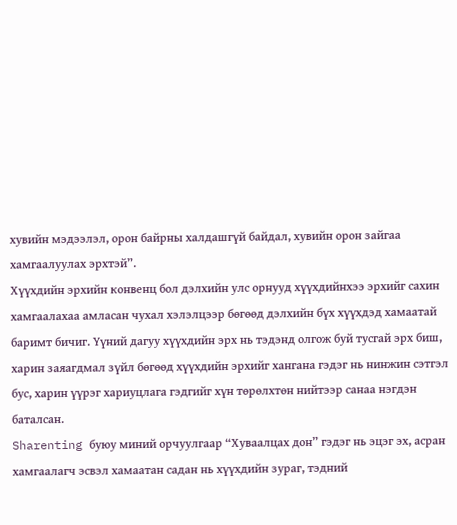хувийн мэдээлэл, орон байрны халдашгүй байдал, хувийн орон зайгаа хамгаалуулах эрхтэй”.
Хүүхдийн эрхийн конвенц бол дэлхийн улс орнууд хүүхдийнхээ эрхийг сахин хамгаалахаа амласан чухал хэлэлцээр бөгөөд дэлхийн бүх хүүхдэд хамаатай баримт бичиг. Үүний дагуу хүүхдийн эрх нь тэдэнд олгож буй тусгай эрх биш, харин заяагдмал зүйл бөгөөд хүүхдийн эрхийг хангана гэдэг нь нинжин сэтгэл бус, харин үүрэг хариуцлага гэдгийг хүн төрөлхтөн нийтээр санаа нэгдэн баталсан.
Sharenting буюу миний орчуулгаар “Хуваалцах дон” гэдэг нь эцэг эх, асран хамгаалагч эсвэл хамаатан садан нь хүүхдийн зураг, тэдний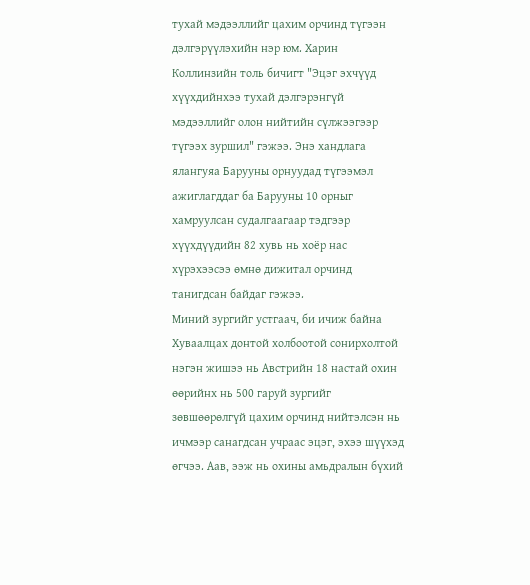тухай мэдээллийг цахим орчинд түгээн дэлгэрүүлэхийн нэр юм. Харин Коллинзийн толь бичигт "Эцэг эхчүүд хүүхдийнхээ тухай дэлгэрэнгүй мэдээллийг олон нийтийн сүлжээгээр түгээх зуршил" гэжээ. Энэ хандлага ялангуяа Барууны орнуудад түгээмэл ажиглагддаг ба Барууны 10 орныг хамруулсан судалгаагаар тэдгээр хүүхдүүдийн 82 хувь нь хоёр нас хүрэхээсээ өмнө дижитал орчинд танигдсан байдаг гэжээ.
Миний зургийг устгаач, би ичиж байна
Хуваалцах донтой холбоотой сонирхолтой нэгэн жишээ нь Австрийн 18 настай охин өөрийнх нь 500 гаруй зургийг зөвшөөрөлгүй цахим орчинд нийтэлсэн нь ичмээр санагдсан учраас эцэг, эхээ шүүхэд өгчээ. Аав, ээж нь охины амьдралын бүхий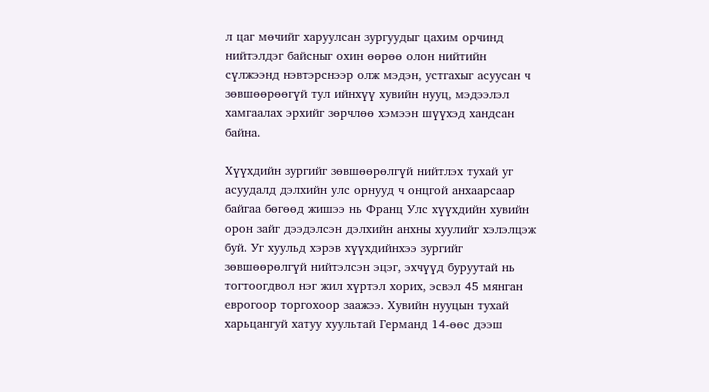л цаг мөчийг харуулсан зургуудыг цахим орчинд нийтэлдэг байсныг охин өөрөө олон нийтийн сүлжээнд нэвтэрснээр олж мэдэн, устгахыг асуусан ч зөвшөөрөөгүй тул ийнхүү хувийн нууц, мэдээлэл хамгаалах эрхийг зөрчлөө хэмээн шүүхэд хандсан байна.

Хүүхдийн зургийг зөвшөөрөлгүй нийтлэх тухай уг асуудалд дэлхийн улс орнууд ч онцгой анхаарсаар байгаа бөгөөд жишээ нь Франц Улс хүүхдийн хувийн орон зайг дээдэлсэн дэлхийн анхны хуулийг хэлэлцэж буй. Уг хуульд хэрэв хүүхдийнхээ зургийг зөвшөөрөлгүй нийтэлсэн эцэг, эхчүүд буруутай нь тогтоогдвол нэг жил хүртэл хорих, эсвэл 45 мянган еврогоор торгохоор заажээ. Хувийн нууцын тухай харьцангуй хатуу хуультай Германд 14-өөс дээш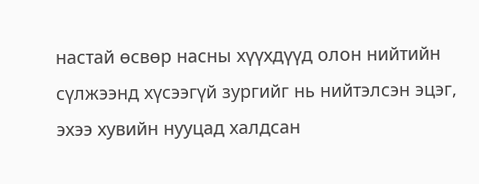настай өсвөр насны хүүхдүүд олон нийтийн сүлжээнд хүсээгүй зургийг нь нийтэлсэн эцэг, эхээ хувийн нууцад халдсан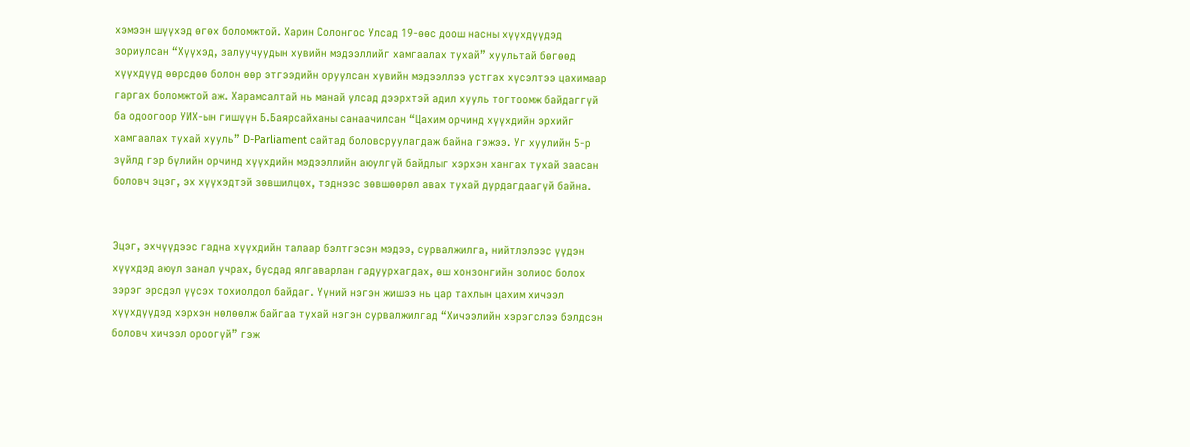хэмээн шүүхэд өгөх боломжтой. Харин Солонгос Улсад 19-өөс доош насны хүүхдүүдэд зориулсан “Хүүхэд, залуучуудын хувийн мэдээллийг хамгаалах тухай” хуультай бөгөөд хүүхдүүд өөрсдөө болон өөр этгээдийн оруулсан хувийн мэдээллээ устгах хүсэлтээ цахимаар гаргах боломжтой аж. Харамсалтай нь манай улсад дээрхтэй адил хууль тогтоомж байдаггүй ба одоогоор УИХ-ын гишүүн Б.Баярсайханы санаачилсан “Цахим орчинд хүүхдийн эрхийг хамгаалах тухай хууль” D-Parliament сайтад боловсруулагдаж байна гэжээ. Уг хуулийн 5-р зүйлд гэр бүлийн орчинд хүүхдийн мэдээллийн аюулгүй байдлыг хэрхэн хангах тухай заасан боловч эцэг, эх хүүхэдтэй зөвшилцөх, тэднээс зөвшөөрөл авах тухай дурдагдаагүй байна.


Эцэг, эхчүүдээс гадна хүүхдийн талаар бэлтгэсэн мэдээ, сурвалжилга, нийтлэлээс үүдэн хүүхдэд аюул занал учрах, бусдад ялгаварлан гадуурхагдах, өш хонзонгийн золиос болох зэрэг эрсдэл үүсэх тохиолдол байдаг. Үүний нэгэн жишээ нь цар тахлын цахим хичээл хүүхдүүдэд хэрхэн нөлөөлж байгаа тухай нэгэн сурвалжилгад “Хичээлийн хэрэгслээ бэлдсэн боловч хичээл ороогүй” гэж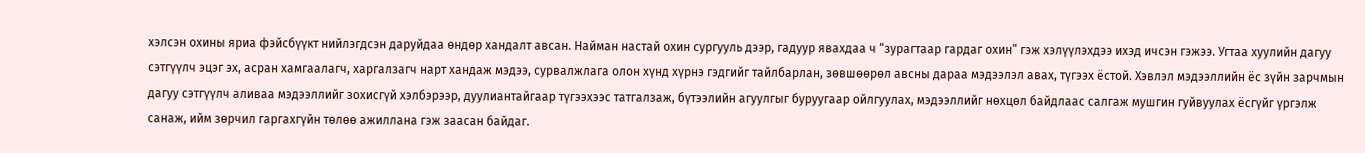хэлсэн охины яриа фэйсбүүкт нийлэгдсэн даруйдаа өндөр хандалт авсан. Найман настай охин сургууль дээр, гадуур явахдаа ч “зурагтаар гардаг охин” гэж хэлүүлэхдээ ихэд ичсэн гэжээ. Угтаа хуулийн дагуу сэтгүүлч эцэг эх, асран хамгаалагч, харгалзагч нарт хандаж мэдээ, сурвалжлага олон хүнд хүрнэ гэдгийг тайлбарлан, зөвшөөрөл авсны дараа мэдээлэл авах, түгээх ёстой. Хэвлэл мэдээллийн ёс зүйн зарчмын дагуу сэтгүүлч аливаа мэдээллийг зохисгүй хэлбэрээр, дуулиантайгаар түгээхээс татгалзаж, бүтээлийн агуулгыг буруугаар ойлгуулах, мэдээллийг нөхцөл байдлаас салгаж мушгин гуйвуулах ёсгүйг үргэлж санаж, ийм зөрчил гаргахгүйн төлөө ажиллана гэж заасан байдаг.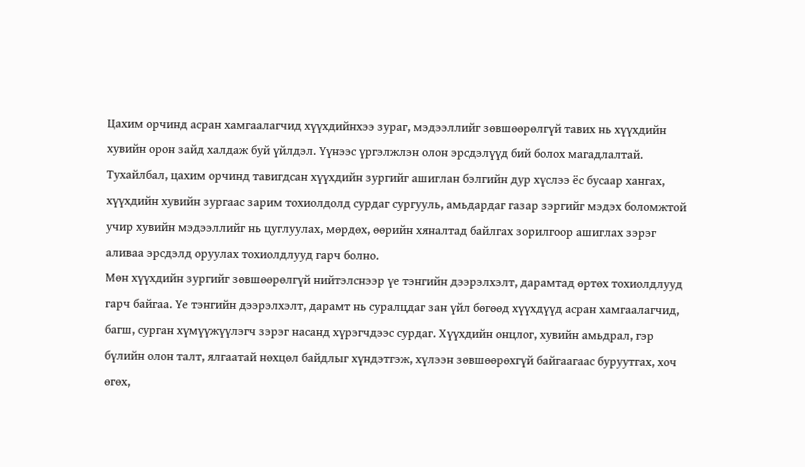Цахим орчинд асран хамгаалагчид хүүхдийнхээ зураг, мэдээллийг зөвшөөрөлгүй тавих нь хүүхдийн хувийн орон зайд халдаж буй үйлдэл. Үүнээс үргэлжлэн олон эрсдэлүүд бий болох магадлалтай. Тухайлбал, цахим орчинд тавигдсан хүүхдийн зургийг ашиглан бэлгийн дур хүслээ ёс бусаар хангах, хүүхдийн хувийн зургаас зарим тохиолдолд сурдаг сургууль, амьдардаг газар зэргийг мэдэх боломжтой учир хувийн мэдээллийг нь цуглуулах, мөрдөх, өөрийн хяналтад байлгах зорилгоор ашиглах зэрэг аливаа эрсдэлд оруулах тохиолдлууд гарч болно.
Мөн хүүхдийн зургийг зөвшөөрөлгүй нийтэлснээр үе тэнгийн дээрэлхэлт, дарамтад өртөх тохиолдлууд гарч байгаа. Үе тэнгийн дээрэлхэлт, дарамт нь суралцдаг зан үйл бөгөөд хүүхдүүд асран хамгаалагчид, багш, сурган хүмүүжүүлэгч зэрэг насанд хүрэгчдээс сурдаг. Хүүхдийн онцлог, хувийн амьдрал, гэр бүлийн олон талт, ялгаатай нөхцөл байдлыг хүндэтгэж, хүлээн зөвшөөрөхгүй байгаагаас буруутгах, хоч өгөх,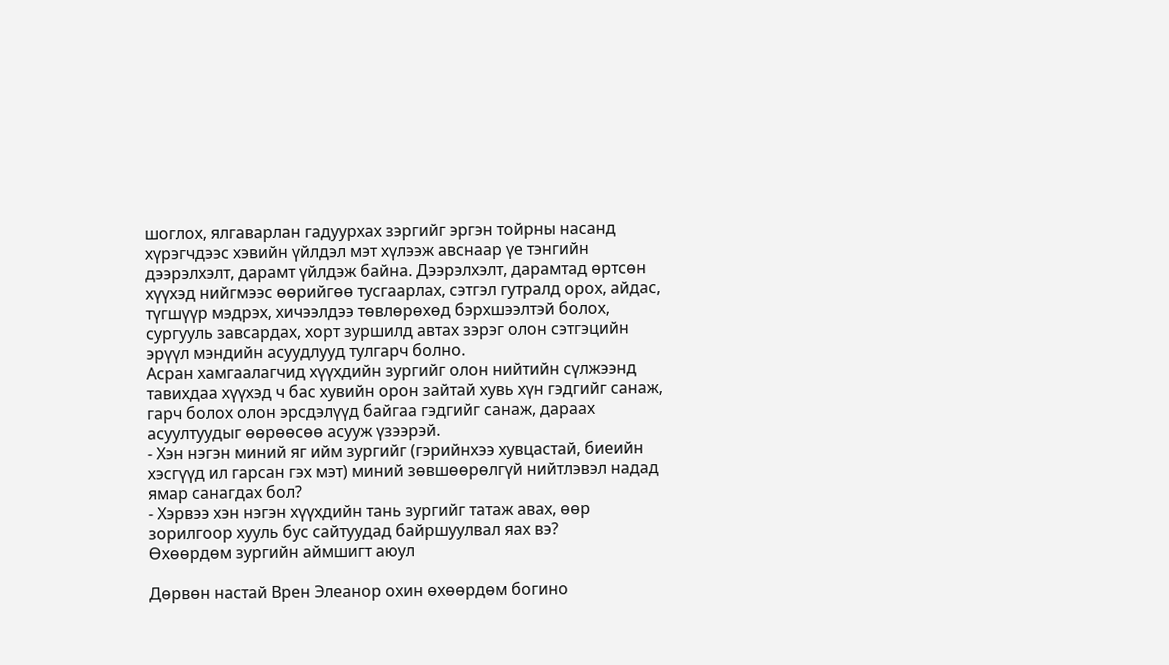шоглох, ялгаварлан гадуурхах зэргийг эргэн тойрны насанд хүрэгчдээс хэвийн үйлдэл мэт хүлээж авснаар үе тэнгийн дээрэлхэлт, дарамт үйлдэж байна. Дээрэлхэлт, дарамтад өртсөн хүүхэд нийгмээс өөрийгөө тусгаарлах, сэтгэл гутралд орох, айдас, түгшүүр мэдрэх, хичээлдээ төвлөрөхөд бэрхшээлтэй болох, сургууль завсардах, хорт зуршилд автах зэрэг олон сэтгэцийн эрүүл мэндийн асуудлууд тулгарч болно.
Асран хамгаалагчид хүүхдийн зургийг олон нийтийн сүлжээнд тавихдаа хүүхэд ч бас хувийн орон зайтай хувь хүн гэдгийг санаж, гарч болох олон эрсдэлүүд байгаа гэдгийг санаж, дараах асуултуудыг өөрөөсөө асууж үзээрэй.
- Хэн нэгэн миний яг ийм зургийг (гэрийнхээ хувцастай, биеийн хэсгүүд ил гарсан гэх мэт) миний зөвшөөрөлгүй нийтлэвэл надад ямар санагдах бол?
- Хэрвээ хэн нэгэн хүүхдийн тань зургийг татаж авах, өөр зорилгоор хууль бус сайтуудад байршуулвал яах вэ?
Өхөөрдөм зургийн аймшигт аюул

Дөрвөн настай Врен Элеанор охин өхөөрдөм богино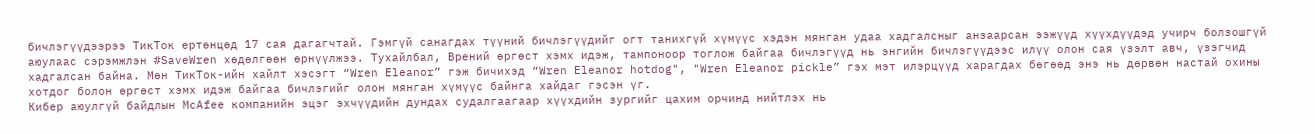бичлэгүүдээрээ ТикТок ертөнцөд 17 сая дагагчтай. Гэмгүй санагдах түүний бичлэгүүдийг огт танихгүй хүмүүс хэдэн мянган удаа хадгалсныг анзаарсан ээжүүд хүүхдүүдэд учирч болзошгүй аюулаас сэрэмжлэн #SaveWren хөдөлгөөн өрнүүлжээ. Тухайлбал, Врений өргөст хэмх идэж, тампоноор тоглож байгаа бичлэгүүд нь энгийн бичлэгүүдээс илүү олон сая үзэлт авч, үзэгчид хадгалсан байна. Мөн ТикТок-ийн хайлт хэсэгт “Wren Eleanor” гэж бичихэд “Wren Eleanor hotdog", "Wren Eleanor pickle” гэх мэт илэрцүүд харагдах бөгөөд энэ нь дөрвөн настай охины хотдог болон өргөст хэмх идэж байгаа бичлэгийг олон мянган хүмүүс байнга хайдаг гэсэн үг.
Кибер аюулгүй байдлын McAfee компанийн эцэг эхчүүдийн дундах судалгаагаар хүүхдийн зургийг цахим орчинд нийтлэх нь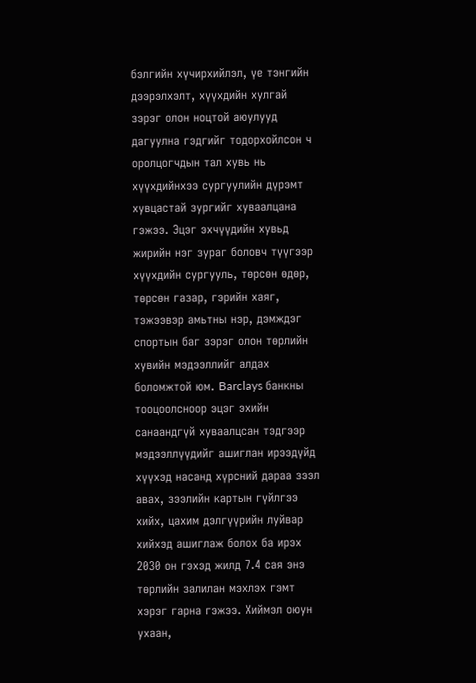бэлгийн хүчирхийлэл, үе тэнгийн дээрэлхэлт, хүүхдийн хулгай зэрэг олон ноцтой аюулууд дагуулна гэдгийг тодорхойлсон ч оролцогчдын тал хувь нь хүүхдийнхээ сургуулийн дүрэмт хувцастай зургийг хуваалцана гэжээ. Эцэг эхчүүдийн хувьд жирийн нэг зураг боловч түүгээр хүүхдийн сургууль, төрсөн өдөр, төрсөн газар, гэрийн хаяг, тэжээвэр амьтны нэр, дэмждэг спортын баг зэрэг олон төрлийн хувийн мэдээллийг алдах боломжтой юм. Barclays банкны тооцоолсноор эцэг эхийн санаандгүй хуваалцсан тэдгээр мэдээллүүдийг ашиглан ирээдүйд хүүхэд насанд хүрсний дараа зээл авах, зээлийн картын гүйлгээ хийх, цахим дэлгүүрийн луйвар хийхэд ашиглаж болох ба ирэх 2030 он гэхэд жилд 7.4 сая энэ төрлийн залилан мэхлэх гэмт хэрэг гарна гэжээ. Хиймэл оюун ухаан,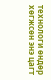технологи өндөр хөгжсөн энэ цагт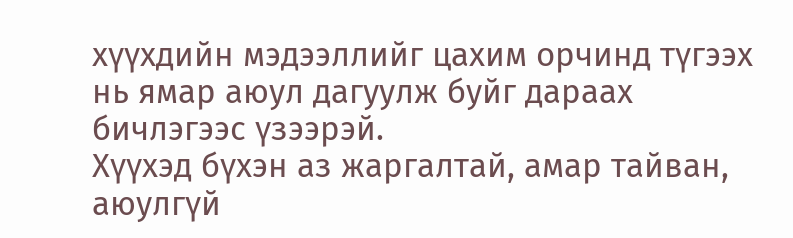хүүхдийн мэдээллийг цахим орчинд түгээх нь ямар аюул дагуулж буйг дараах бичлэгээс үзээрэй.
Хүүхэд бүхэн аз жаргалтай, амар тайван, аюулгүй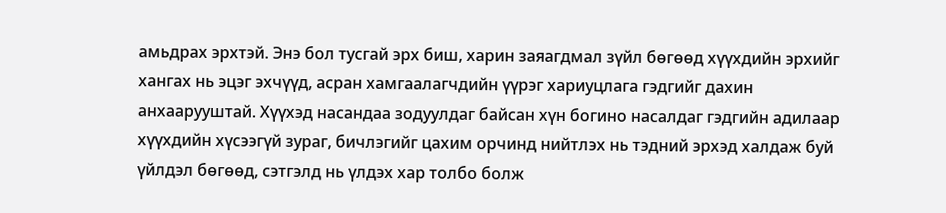амьдрах эрхтэй. Энэ бол тусгай эрх биш, харин заяагдмал зүйл бөгөөд хүүхдийн эрхийг хангах нь эцэг эхчүүд, асран хамгаалагчдийн үүрэг хариуцлага гэдгийг дахин анхаарууштай. Хүүхэд насандаа зодуулдаг байсан хүн богино насалдаг гэдгийн адилаар хүүхдийн хүсээгүй зураг, бичлэгийг цахим орчинд нийтлэх нь тэдний эрхэд халдаж буй үйлдэл бөгөөд, сэтгэлд нь үлдэх хар толбо болж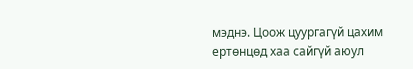мэднэ. Цоож цуургагүй цахим ертөнцөд хаа сайгүй аюул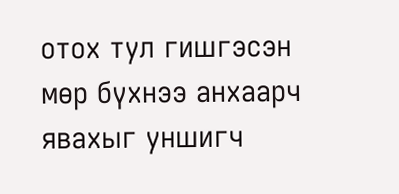отох тул гишгэсэн мөр бүхнээ анхаарч явахыг уншигч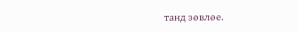танд зөвлөе.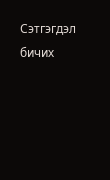Сэтгэгдэл бичих